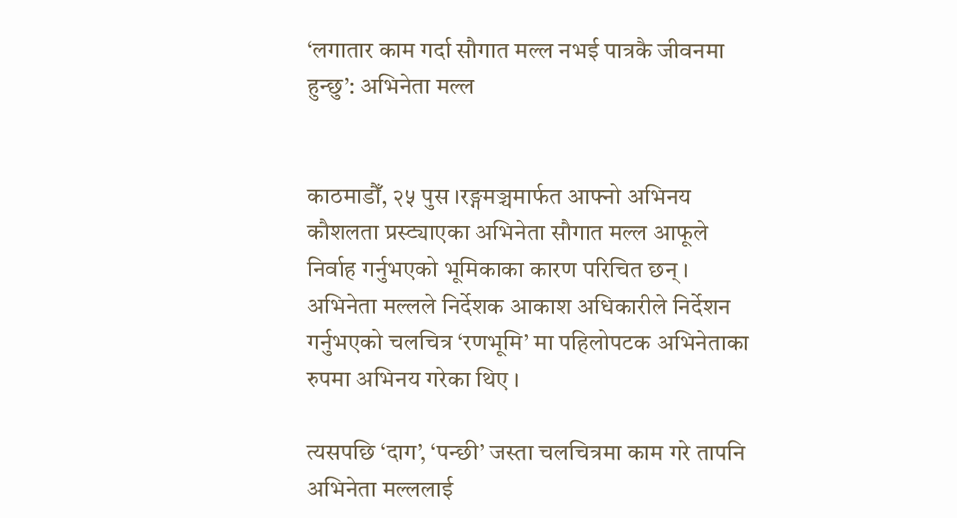‘लगातार काम गर्दा सौगात मल्ल नभई पात्रकै जीवनमा हुन्छु’: अभिनेता मल्ल


काठमाडौँ, २५ पुस ।रङ्गमञ्चमार्फत आफ्नो अभिनय कौशलता प्रस्ट्याएका अभिनेता सौगात मल्ल आफूले निर्वाह गर्नुभएको भूमिकाका कारण परिचित छन् । अभिनेता मल्लले निर्देशक आकाश अधिकारीले निर्देशन गर्नुभएको चलचित्र ‘रणभूमि’ मा पहिलोपटक अभिनेताका रुपमा अभिनय गरेका थिए ।

त्यसपछि ‘दाग’, ‘पन्छी’ जस्ता चलचित्रमा काम गरे तापनि अभिनेता मल्ललाई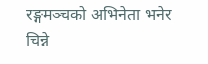रङ्गमञ्चको अभिनेता भनेर चिन्ने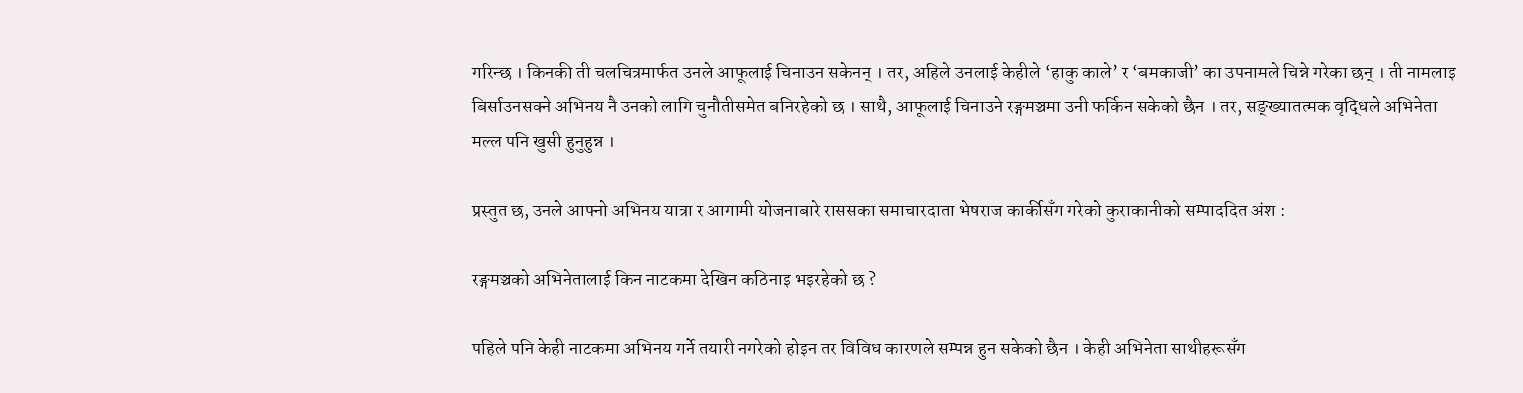गरिन्छ । किनकी ती चलचित्रमार्फत उनले आफूलाई चिनाउन सकेनन् । तर, अहिले उनलाई केहीले ‘हाकु काले’ र ‘बमकाजी’ का उपनामले चिन्ने गरेका छन् । ती नामलाइ बिर्साउनसक्ने अभिनय नै उनको लागि चुनौतीसमेत बनिरहेको छ । साथै, आफूलाई चिनाउने रङ्गमञ्चमा उनी फर्किन सकेको छैन । तर, सङ्ख्यातत्मक वृद्धिले अभिनेता मल्ल पनि खुसी हुनुहुन्न ।

प्रस्तुत छ, उनले आफ्नो अभिनय यात्रा र आगामी योजनाबारे राससका समाचारदाता भेषराज कार्कीसँग गरेको कुराकानीको सम्पाददित अंश :

रङ्गमञ्चको अभिनेतालाई किन नाटकमा देखिन कठिनाइ भइरहेको छ ?

पहिले पनि केही नाटकमा अभिनय गर्ने तयारी नगरेको होइन तर विविध कारणले सम्पन्न हुन सकेको छैन । केही अभिनेता साथीहरूसँग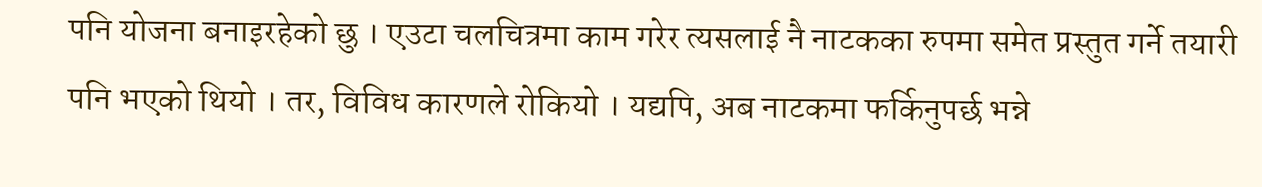पनि योजना बनाइरहेको छु । एउटा चलचित्रमा काम गरेर त्यसलाई नै नाटकका रुपमा समेत प्रस्तुत गर्ने तयारी पनि भएको थियो । तर, विविध कारणले रोकियो । यद्यपि, अब नाटकमा फर्किनुपर्छ भन्ने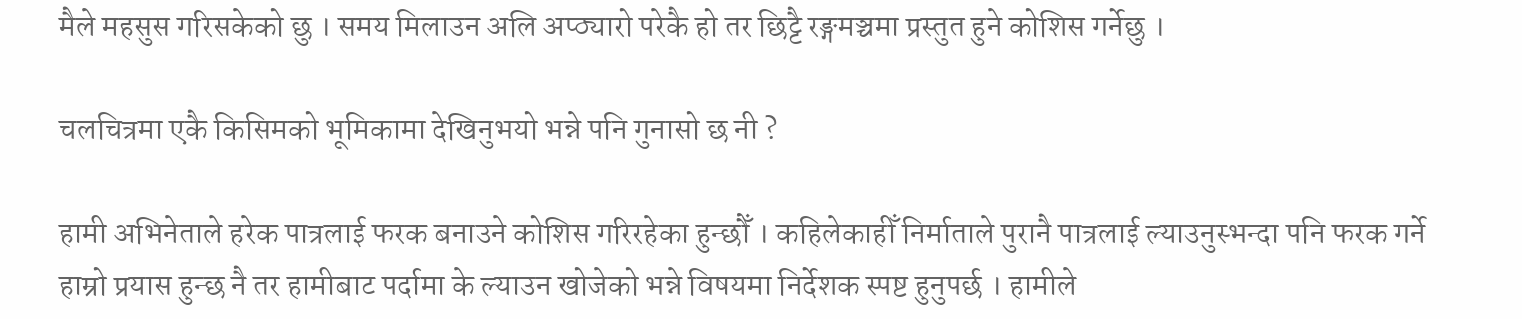मैले महसुस गरिसकेको छु । समय मिलाउन अलि अप्ठ्यारो परेकै हो तर छिट्टै रङ्गमञ्चमा प्रस्तुत हुने कोशिस गर्नेछु ।

चलचित्रमा एकै किसिमको भूमिकामा देखिनुभयो भन्ने पनि गुनासो छ नी ?

हामी अभिनेताले हरेक पात्रलाई फरक बनाउने कोशिस गरिरहेका हुन्छौँ । कहिलेकाहीँ निर्माताले पुरानै पात्रलाई ल्याउनुस्भन्दा पनि फरक गर्ने हाम्रो प्रयास हुन्छ नै तर हामीबाट पर्दामा के ल्याउन खोजेको भन्ने विषयमा निर्देशक स्पष्ट हुनुपर्छ । हामीले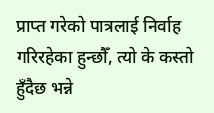प्राप्त गरेको पात्रलाई निर्वाह गरिरहेका हुन्छौँ, त्यो के कस्तो हुँदैछ भन्ने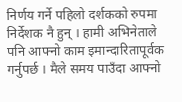निर्णय गर्ने पहिलो दर्शकको रुपमा निर्देशक नै हुन् । हामी अभिनेताले पनि आफ्नो काम इमान्दारितापूर्वक गर्नुपर्छ । मैले समय पाउँदा आफ्नो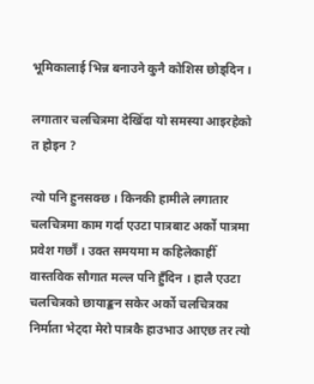भूमिकालाई भिन्न बनाउने कुनै कोशिस छोड्दिन ।

लगातार चलचित्रमा देखिँदा यो समस्या आइरहेको त होइन ?

त्यो पनि हुनसक्छ । किनकी हामीले लगातार चलचित्रमा काम गर्दा एउटा पात्रबाट अर्को पात्रमा प्रवेश गर्छौं । उक्त समयमा म कहिलेकाहीँ वास्तविक सौगात मल्ल पनि हुँदिन । हालै एउटा चलचित्रको छायाङ्कन सकेर अर्को चलचित्रका निर्माता भेट्दा मेरो पात्रकै हाउभाउ आएछ तर त्यो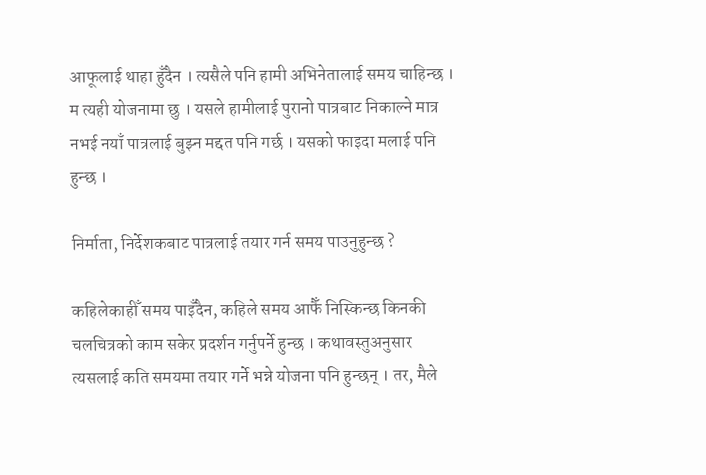आफूलाई थाहा हुँदैन । त्यसैले पनि हामी अभिनेतालाई समय चाहिन्छ । म त्यही योजनामा छु । यसले हामीलाई पुरानो पात्रबाट निकाल्ने मात्र नभई नयाँ पात्रलाई बुझ्न मद्दत पनि गर्छ । यसको फाइदा मलाई पनि हुन्छ ।

निर्माता, निर्देशकबाट पात्रलाई तयार गर्न समय पाउनुहुन्छ ?

कहिलेकाहीँ समय पाइँदैन, कहिले समय आफैँ निस्किन्छ किनकी चलचित्रको काम सकेर प्रदर्शन गर्नुपर्ने हुन्छ । कथावस्तुअनुसार त्यसलाई कति समयमा तयार गर्ने भन्ने योजना पनि हुन्छन् । तर, मैले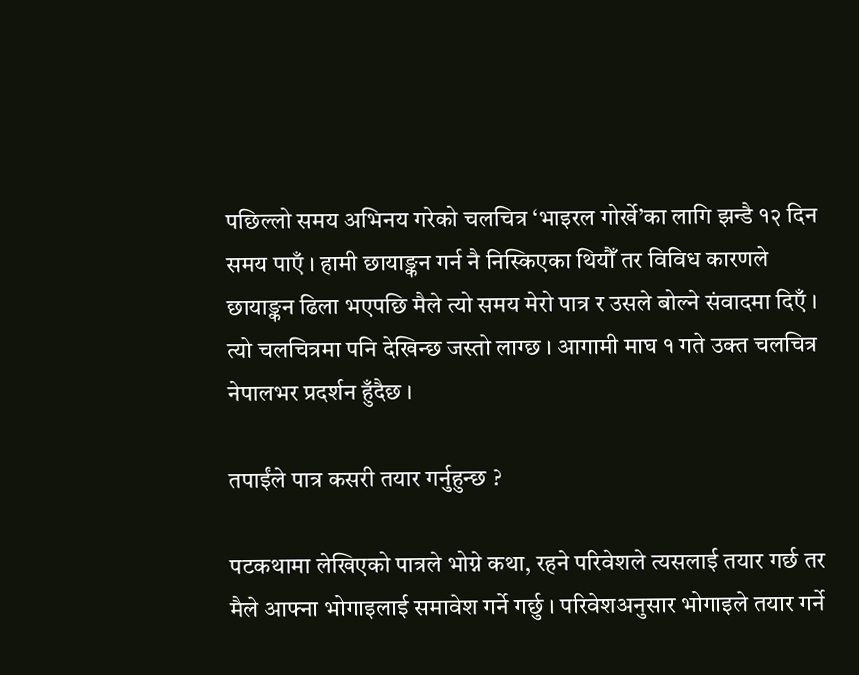पछिल्लो समय अभिनय गरेको चलचित्र ‘भाइरल गोर्खे’का लागि झन्डै १२ दिन समय पाएँ । हामी छायाङ्कन गर्न नै निस्किएका थियौँ तर विविध कारणले छायाङ्कन ढिला भएपछि मैले त्यो समय मेरो पात्र र उसले बोल्ने संवादमा दिएँ । त्यो चलचित्रमा पनि देखिन्छ जस्तो लाग्छ । आगामी माघ १ गते उक्त चलचित्र नेपालभर प्रदर्शन हुँदैछ ।

तपाईंले पात्र कसरी तयार गर्नुहुन्छ ?

पटकथामा लेखिएको पात्रले भोग्ने कथा, रहने परिवेशले त्यसलाई तयार गर्छ तर मैले आफ्ना भोगाइलाई समावेश गर्ने गर्छु । परिवेशअनुसार भोगाइले तयार गर्ने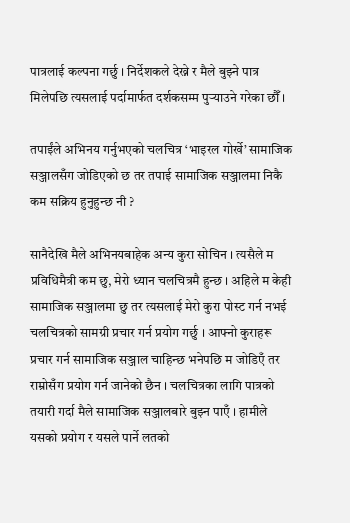पात्रलाई कल्पना गर्छु । निर्देशकले देख्ने र मैले बुझ्ने पात्र मिलेपछि त्यसलाई पर्दामार्फत दर्शकसम्म पुर्‍याउने गरेका छौँ ।

तपाईंले अभिनय गर्नुभएको चलचित्र ‘भाइरल गोर्खे’ सामाजिक सञ्जालसँग जोडिएको छ तर तपाई सामाजिक सञ्जालमा निकै कम सक्रिय हुनुहुन्छ नी ?

सानैदेखि मैले अभिनयबाहेक अन्य कुरा सोचिन । त्यसैले म प्रविधिमैत्री कम छु, मेरो ध्यान चलचित्रमै हुन्छ । अहिले म केही सामाजिक सञ्जालमा छु तर त्यसलाई मेरो कुरा पोस्ट गर्न नभई चलचित्रको सामग्री प्रचार गर्न प्रयोग गर्छु । आफ्नो कुराहरू प्रचार गर्न सामाजिक सञ्जाल चाहिन्छ भनेपछि म जोडिएँ तर राम्रोसँग प्रयोग गर्न जानेको छैन । चलचित्रका लागि पात्रको तयारी गर्दा मैले सामाजिक सञ्जालबारे बुझ्न पाएँ । हामीले यसको प्रयोग र यसले पार्ने लतको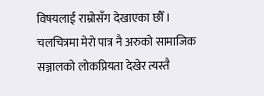विषयलाई राम्रोसँग देखाएका छौँ । चलचित्रमा मेरो पात्र नै अरुको सामाजिक सञ्जालको लोकप्रियता देखेर त्यस्तै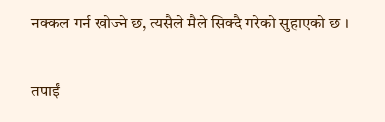नक्कल गर्न खोज्ने छ, त्यसैले मैले सिक्दै गरेको सुहाएको छ ।

तपाईं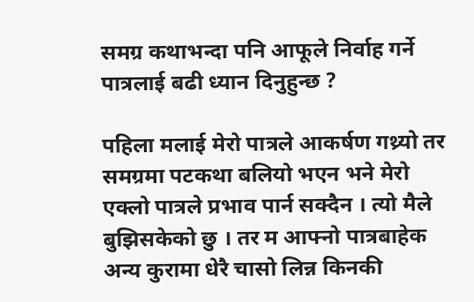समग्र कथाभन्दा पनि आफूले निर्वाह गर्ने पात्रलाई बढी ध्यान दिनुहुन्छ ?

पहिला मलाई मेरो पात्रले आकर्षण गथ्र्यो तर समग्रमा पटकथा बलियो भएन भने मेरो एक्लो पात्रले प्रभाव पार्न सक्दैन । त्यो मैले बुझिसकेको छु । तर म आफ्नो पात्रबाहेक अन्य कुरामा धेरै चासो लिन्न किनकी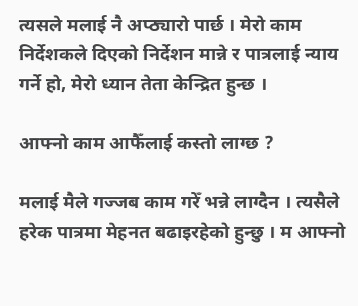त्यसले मलाई नै अप्ठ्यारो पार्छ । मेरो काम निर्देशकले दिएको निर्देशन मान्ने र पात्रलाई न्याय गर्ने हो, मेरो ध्यान तेता केन्द्रित हुन्छ ।

आफ्नो काम आफैँलाई कस्तो लाग्छ ?

मलाई मैले गज्जब काम गरेँ भन्ने लाग्दैन । त्यसैले हरेक पात्रमा मेहनत बढाइरहेको हुन्छु । म आफ्नो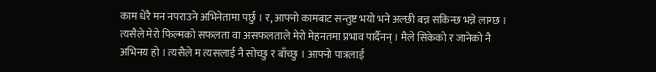काम धेरै मन नपराउने अभिनेतामा पर्छु । र, आफ्नो कामबाट सन्तुष्ट भयो भने अल्छी बन्न सकिन्छ भन्ने लाग्छ । त्यसैले मेरो फिल्मको सफलता वा असफलताले मेरो मेहनतमा प्रभाव पार्दैनन् । मैले सिकेको र जानेको नै अभिनय हो । त्यसैले म त्यसलाई नै सोच्छु र बाँच्छु । आफ्नो पात्रलाई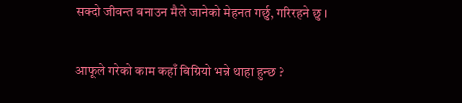सक्दो जीवन्त बनाउन मैले जानेको मेहनत गर्छु, गरिरहने छु ।

आफूले गरेको काम कहाँ बिग्रियो भन्ने थाहा हुन्छ ?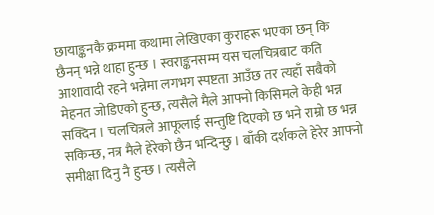छायाङ्कनकै क्रममा कथामा लेखिएका कुराहरू भएका छन् कि छैनन् भन्ने थाहा हुन्छ । स्वराङ्कनसम्म यस चलचित्रबाट कति आशावादी रहने भन्नेमा लगभग स्पष्टता आउँछ तर त्यहाँ सबैको मेहनत जोडिएको हुन्छ, त्यसैले मैले आफ्नो किसिमले केही भन्न सक्दिन । चलचित्रले आफूलाई सन्तुष्टि दिएको छ भने राम्रो छ भन्न सकिन्छ, नत्र मैले हेरेको छैन भन्दिन्छु । बाँकी दर्शकले हेरेर आफ्नो समीक्षा दिनु नै हुन्छ । त्यसैले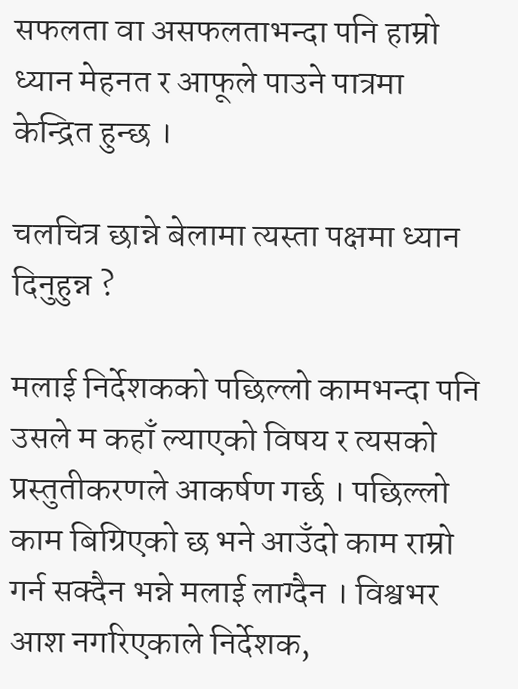सफलता वा असफलताभन्दा पनि हाम्रो ध्यान मेहनत र आफूले पाउने पात्रमा केन्द्रित हुन्छ ।

चलचित्र छान्ने बेलामा त्यस्ता पक्षमा ध्यान दिनुहुन्न ?

मलाई निर्देशकको पछिल्लो कामभन्दा पनि उसले म कहाँ ल्याएको विषय र त्यसको प्रस्तुतीकरणले आकर्षण गर्छ । पछिल्लो काम बिग्रिएको छ भने आउँदो काम राम्रो गर्न सक्दैन भन्ने मलाई लाग्दैन । विश्वभर आश नगरिएकाले निर्देशक,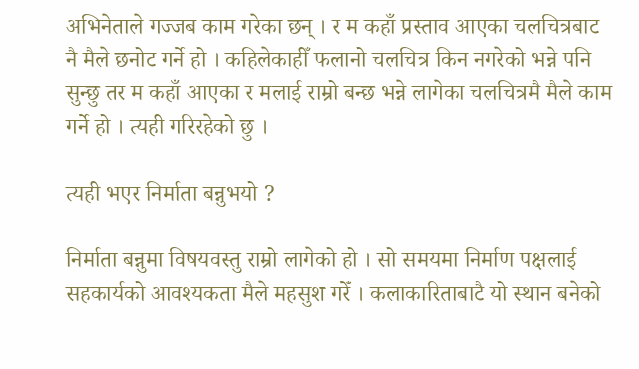अभिनेताले गज्जब काम गरेका छन् । र म कहाँ प्रस्ताव आएका चलचित्रबाट नै मैले छनोट गर्ने हो । कहिलेकाहीँ फलानो चलचित्र किन नगरेको भन्ने पनि सुन्छु तर म कहाँ आएका र मलाई राम्रो बन्छ भन्ने लागेका चलचित्रमै मैले काम गर्ने हो । त्यही गरिरहेको छु ।

त्यही भएर निर्माता बन्नुभयो ?

निर्माता बन्नुमा विषयवस्तु राम्रो लागेको हो । सो समयमा निर्माण पक्षलाई सहकार्यको आवश्यकता मैले महसुश गरेँ । कलाकारिताबाटै यो स्थान बनेको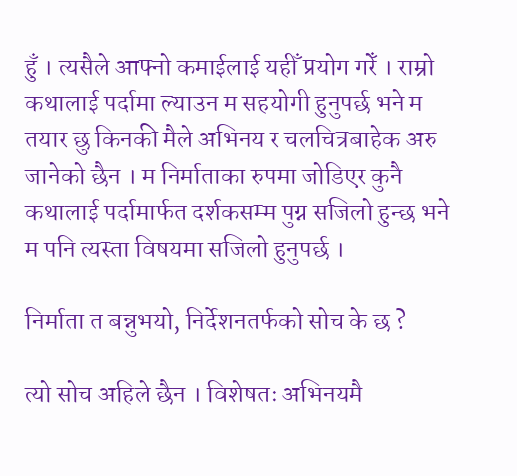हुँ । त्यसैले आफ्नो कमाईलाई यहीँ प्रयोग गरेँ । राम्रो कथालाई पर्दामा ल्याउन म सहयोगी हुनुपर्छ भने म तयार छु किनकी मैले अभिनय र चलचित्रबाहेक अरु जानेको छैन । म निर्माताका रुपमा जोडिएर कुनै कथालाई पर्दामार्फत दर्शकसम्म पुग्न सजिलो हुन्छ भने म पनि त्यस्ता विषयमा सजिलो हुनुपर्छ ।

निर्माता त बन्नुभयो, निर्देशनतर्फको सोच के छ ?

त्यो सोच अहिले छैन । विशेषतः अभिनयमै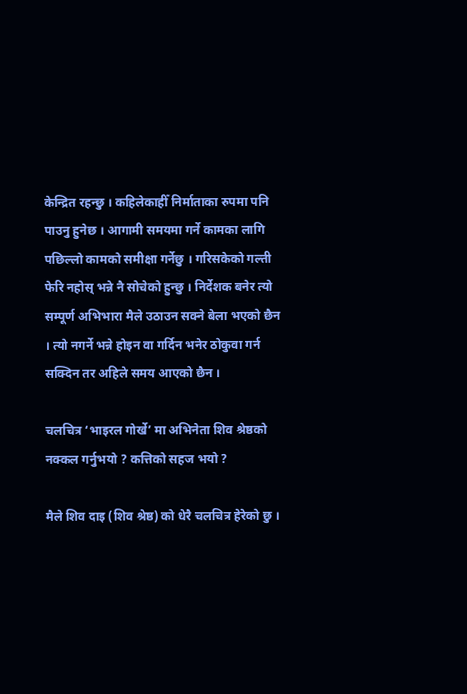केन्द्रित रहन्छु । कहिलेकाहीँ निर्माताका रुपमा पनि पाउनु हुनेछ । आगामी समयमा गर्ने कामका लागि पछिल्लो कामको समीक्षा गर्नेछु । गरिसकेको गल्ती फेरि नहोस् भन्ने नै सोचेको हुन्छु । निर्देशक बनेर त्यो सम्पूर्ण अभिभारा मैले उठाउन सक्ने बेला भएको छैन । त्यो नगर्ने भन्ने होइन वा गर्दिन भनेर ठोकुवा गर्न सक्दिन तर अहिले समय आएको छैन ।

चलचित्र ‘भाइरल गोर्खे’ मा अभिनेता शिव श्रेष्ठको नक्कल गर्नुभयो ? कत्तिको सहज भयो ?

मैले शिव दाइ (शिव श्रेष्ठ) को धेरै चलचित्र हेरेको छु ।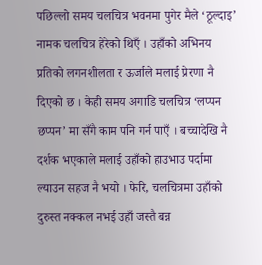पछिल्लो समय चलचित्र भवनमा पुगेर मैले ‘ठूल्दाइ’ नामक चलचित्र हेरेको थिएँ । उहाँको अभिनय प्रतिको लगनशीलता र ऊर्जाले मलाई प्रेरणा नै दिएको छ । केही समय अगाडि चलचित्र ‘लप्पन छप्पन’ मा सँगै काम पनि गर्न पाएँ । बच्चादेखि नै दर्शक भएकाले मलाई उहाँको हाउभाउ पर्दामा ल्याउन सहज नै भयो । फेरि, चलचित्रमा उहाँको दुरुस्त नक्कल नभई उहाँ जस्तै बन्न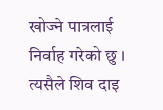खोज्ने पात्रलाई निर्वाह गरेको छु । त्यसैले शिव दाइ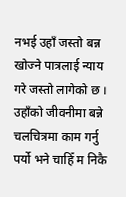नभई उहाँ जस्तो बन्न खोज्ने पात्रलाई न्याय गरे जस्तो लागेको छ । उहाँको जीवनीमा बन्ने चलचित्रमा काम गर्नु पर्यो भने चाहिँ म निकै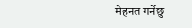मेहनत गर्नेछु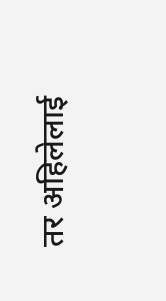तर अहिलेलाई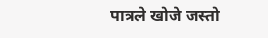पात्रले खोजे जस्तो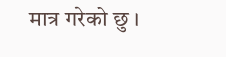मात्र गरेको छु ।